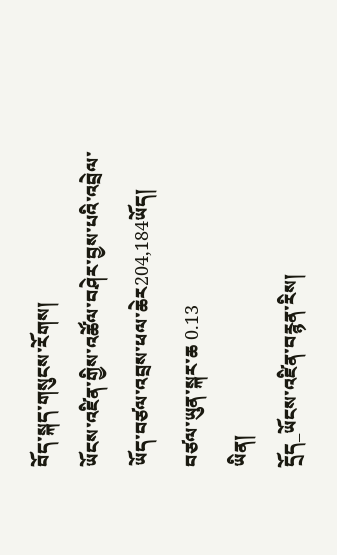བོད་སྐད་གསུངས་རོགས།
ཡོངས་འཛིན་གྱིས་འཚོལ་བཤེར་བྱས་པའི་འབྲེལ་ཡོད་བཙལ་འབྲས་ཕལ་ཆེར204,184ཡོད། བཙལ་ཡུན་སྐར་ཆ 0.13
ཡིན།
དྲོད_ཡོངས་འཛིན་བརྙན་རིས།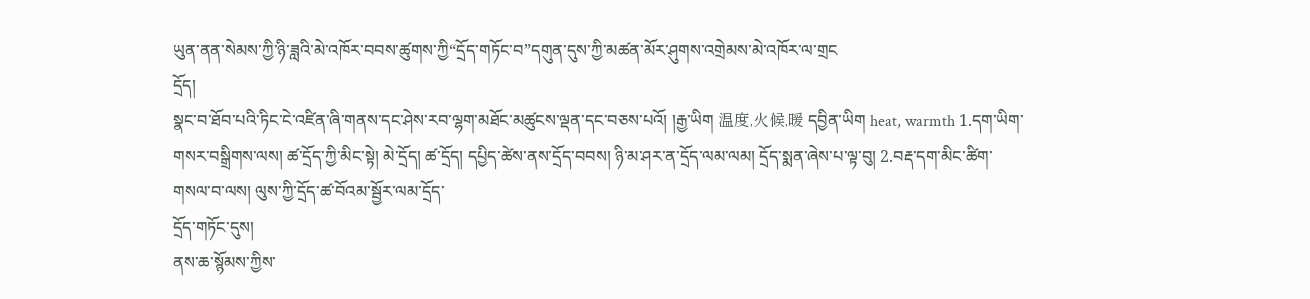ཡུན་ནན་སེམས་ཀྱི་ཉི་ཟླའི་མེ་འཁོར་བབས་ཚུགས་ཀྱི“དྲོད་གཏོང་བ”དགུན་དུས་ཀྱི་མཚན་མོར་ཤུགས་འགྲེམས་མེ་འཁོར་ལ་གྲང
དྲོད།
སྣང་བ་ཐོབ་པའི་ཏིང་ངེ་འཛིན་ཞི་གནས་དང་ཤེས་རབ་ལྷག་མཐོང་མཚུངས་ལྡན་དང་བཅས་པའོ། །རྒྱ་ཡིག 温度,火候,暖 དབྱིན་ཡིག heat, warmth 1.དག་ཡིག་གསར་བསྒྲིགས་ལས། ཚ་དྲོད་ཀྱི་མིང་སྟེ། མེ་དྲོད། ཚ་དྲོད། དཔྱིད་ཚེས་ནས་དྲོད་བབས། ཉི་མ་ཤར་ན་དྲོད་ལམ་ལམ། དྲོད་སྨན་ཞེས་པ་ལྟ་བུ། 2.བརྡ་དག་མིང་ཚིག་གསལ་བ་ལས། ལུས་ཀྱི་དྲོད་ཚ་བོའམ་སྦྱོར་ལམ་དྲོད་
དྲོད་གཏོང་དུས།
ནས་ཆ་སྙོམས་ཀྱིས་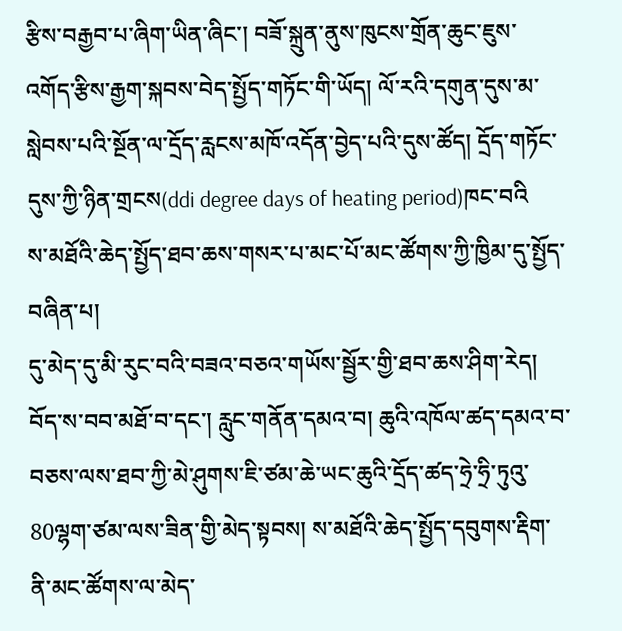རྩིས་བརྒྱབ་པ་ཞིག་ཡིན་ཞིང་། བཟོ་སྐྲུན་ནུས་ཁུངས་གྲོན་ཆུང་ཇུས་འགོད་རྩིས་རྒྱག་སྐབས་བེད་སྤྱོད་གཏོང་གི་ཡོད། ལོ་རའི་དགུན་དུས་མ་སླེབས་པའི་སྔོན་ལ་དྲོད་རླངས་མཁོ་འདོན་བྱེད་པའི་དུས་ཚོད། དྲོད་གཏོང་དུས་ཀྱི་ཉིན་གྲངས(ddi degree days of heating period)ཁང་བའི
ས་མཐོའི་ཆེད་སྤྱོད་ཐབ་ཆས་གསར་པ་མང་པོ་མང་ཚོགས་ཀྱི་ཁྱིམ་དུ་སྤྱོད་བཞིན་པ།
དུ་མེད་དུ་མི་རུང་བའི་བཟའ་བཅའ་གཡོས་སྦྱོར་གྱི་ཐབ་ཆས་ཤིག་རེད། བོད་ས་བབ་མཐོ་བ་དང་། རླུང་གནོན་དམའ་བ། ཆུའི་འཁོལ་ཚད་དམའ་བ་བཅས་ལས་ཐབ་ཀྱི་མེ་ཤུགས་ཇི་ཙམ་ཆེ་ཡང་ཆུའི་དྲོད་ཚད་ཧྲེ་ཧྲི་ཏུའུ་80ལྷག་ཙམ་ལས་ཟིན་གྱི་མེད་སྟབས། ས་མཐོའི་ཆེད་སྤྱོད་དབུགས་རྡིག་ནི་མང་ཚོགས་ལ་མེད་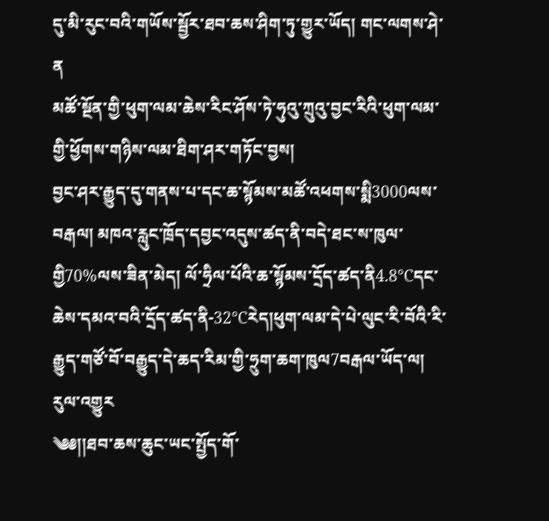དུ་མི་རུང་བའི་གཡོས་སྦྱོར་ཐབ་ཆས་ཤིག་ཏུ་གྱུར་ཡོད། གང་ལགས་ཤེ་ན
མཚོ་སྔོན་གྱི་ཕུག་ལམ་ཆེས་རིང་ཤོས་ཏེ་ཧུའུ་ཀྲུའུ་བྱང་རིའི་ཕུག་ལམ་གྱི་ཕྱོགས་གཉིས་ལམ་ཐིག་ཤར་གཏོང་བྱས།
བྱང་ཤར་རྒྱུད་དུ་གནས་པ་དང་ཆ་སྙོམས་མཚོ་འཕགས་སྨི3000ལས་བརྒལ། མཁའ་རླུང་ཁྲོད་དབྱང་འདུས་ཚད་ནི་བདེ་ཐང་ས་ཁུལ་གྱི70%ལས་ཟིན་མེད། ལོ་ཧྲིལ་པོའི་ཆ་སྙོམས་དྲོད་ཚད་ནི4.8℃དང་ཆེས་དམའ་བའི་དྲོད་ཚད་ནི-32℃རེད།ཕུག་ལམ་དེ་པེ་ལུང་རི་བོའི་རི་རྒྱུད་གཙོ་བོ་བརྒྱུད་དེ་ཆད་རིམ་གྱི་ཧྲུག་ཆག་ཁུལ7བརྒལ་ཡོད་ལ། རུལ་འགྱུར
༄༅།།ཐབ་ཆས་ཆུང་ཡང་སྤྱོད་གོ་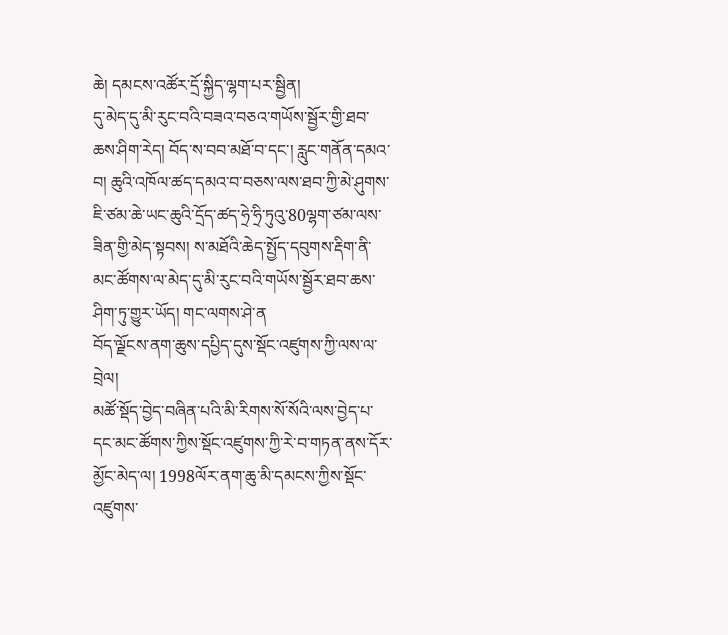ཆེ། དམངས་འཚོར་དྲོ་སྐྱིད་ལྷག་པར་སྦྱིན།
དུ་མེད་དུ་མི་རུང་བའི་བཟའ་བཅའ་གཡོས་སྦྱོར་གྱི་ཐབ་ཆས་ཤིག་རེད། བོད་ས་བབ་མཐོ་བ་དང་། རླུང་གནོན་དམའ་བ། ཆུའི་འཁོལ་ཚད་དམའ་བ་བཅས་ལས་ཐབ་ཀྱི་མེ་ཤུགས་ཇི་ཙམ་ཆེ་ཡང་ཆུའི་དྲོད་ཚད་ཧྲེ་ཧྲི་ཏུའུ་80ལྷག་ཙམ་ལས་ཟིན་གྱི་མེད་སྟབས། ས་མཐོའི་ཆེད་སྤྱོད་དབུགས་རྡིག་ནི་མང་ཚོགས་ལ་མེད་དུ་མི་རུང་བའི་གཡོས་སྦྱོར་ཐབ་ཆས་ཤིག་ཏུ་གྱུར་ཡོད། གང་ལགས་ཤེ་ན
བོད་ལྗོངས་ནག་ཆུས་དཔྱིད་དུས་སྡོང་འཛུགས་ཀྱི་ལས་ལ་བྲེལ།
མཚོ་སྡོད་བྱེད་བཞིན་པའི་མི་རིགས་སོ་སོའི་ལས་བྱེད་པ་དང་མང་ཚོགས་ཀྱིས་སྡོང་འཛུགས་ཀྱི་རེ་བ་གཏན་ནས་དོར་མྱོང་མེད་ལ། 1998ལོར་ནག་ཆུ་མི་དམངས་ཀྱིས་སྡོང་འཛུགས་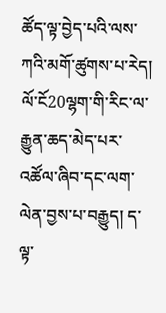ཚོད་ལྟ་བྱེད་པའི་ལས་ཀའི་མགོ་ཚུགས་པ་རེད། ལོ་ངོ20ལྷག་གི་རིང་ལ་རྒྱུན་ཆད་མེད་པར་འཚོལ་ཞིབ་དང་ལག་ལེན་བྱས་པ་བརྒྱུད། ད་ལྟ་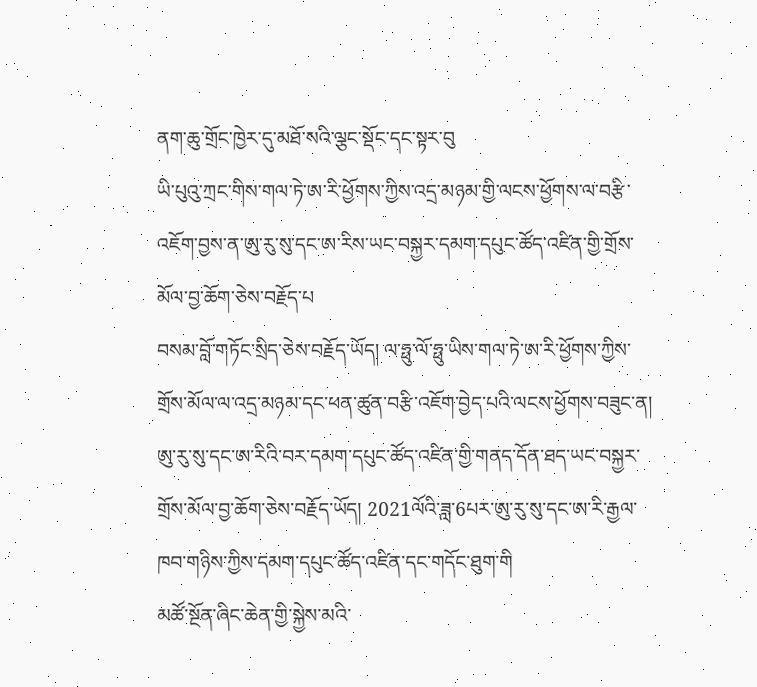ནག་ཆུ་གྲོང་ཁྱེར་དུ་མཐོ་སའི་ལྕང་སྡོང་དང་སྟར་བུ
ཡི་པུའུ་ཀྲང་གིས་གལ་ཏེ་ཨ་རི་ཕྱོགས་ཀྱིས་འདྲ་མཉམ་གྱི་ལངས་ཕྱོགས་ལ་བརྩི་འཇོག་བྱས་ན་ཨུ་རུ་སུ་དང་ཨ་རིས་ཡང་བསྐྱར་དམག་དཔུང་ཚོད་འཛིན་གྱི་གྲོས་མོལ་བྱ་ཆོག་ཅེས་བརྗོད་པ
བསམ་བློ་གཏོང་སྲིད་ཅེས་བརྗོད་ཡོད། ལ་ཧྥུ་ལོ་ཧྥུ་ཡིས་གལ་ཏེ་ཨ་རི་ཕྱོགས་ཀྱིས་གྲོས་མོལ་ལ་འདྲ་མཉམ་དང་ཕན་ཚུན་བརྩི་འཇོག་བྱེད་པའི་ལངས་ཕྱོགས་བཟུང་ན། ཨུ་རུ་སུ་དང་ཨ་རིའི་བར་དམག་དཔུང་ཚོད་འཛིན་གྱི་གནད་དོན་ཐད་ཡང་བསྐྱར་གྲོས་མོལ་བྱ་ཆོག་ཅེས་བརྗོད་ཡོད། 2021ལོའི་ཟླ་6པར་ཨུ་རུ་སུ་དང་ཨ་རི་རྒྱལ་ཁབ་གཉིས་ཀྱིས་དམག་དཔུང་ཚོད་འཛིན་དང་གདོང་ཐུག་གི
མཚོ་སྔོན་ཞིང་ཆེན་གྱི་སྐྱེས་མའི་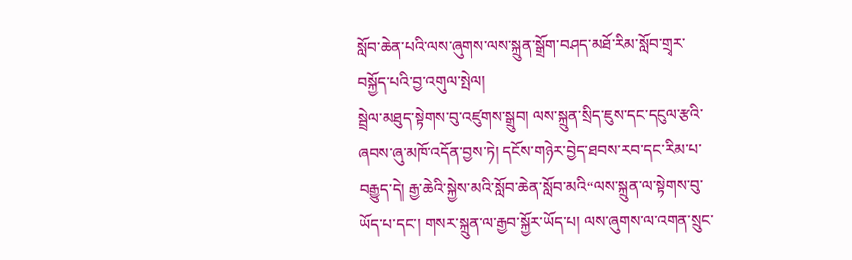སློབ་ཆེན་པའི་ལས་ཞུགས་ལས་སྐྲུན་སྒྲོག་བཤད་མཐོ་རིམ་སློབ་གྲྭར་བསྐྱོད་པའི་བྱ་འགུལ་སྤེལ།
སྦྲེལ་མཐུད་སྟེགས་བུ་འཛུགས་སྒྲུབ། ལས་སྐྲུན་སྲིད་ཇུས་དང་དངུལ་རྩའི་ཞབས་ཞུ་མཁོ་འདོན་བྱས་ཏེ། དངོས་གཉེར་བྱེད་ཐབས་རབ་དང་རིམ་པ་བརྒྱུད་དེ། རྒྱ་ཆེའི་སྐྱེས་མའི་སློབ་ཆེན་སློབ་མའི“ལས་སྐྲུན་ལ་སྟེགས་བུ་ཡོད་པ་དང་། གསར་སྐྲུན་ལ་རྒྱབ་སྐྱོར་ཡོད་པ། ལས་ཞུགས་ལ་འགན་སྲུང་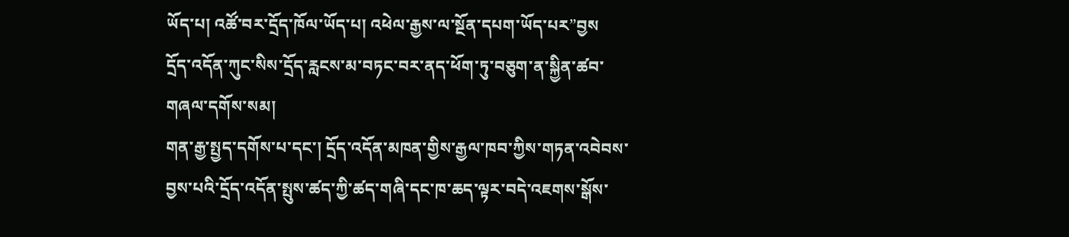ཡོད་པ། འཚོ་བར་དྲོད་ཁོལ་ཡོད་པ། འཕེལ་རྒྱས་ལ་སྔོན་དཔག་ཡོད་པར”བྱས
དྲོད་འདོན་ཀུང་སིས་དྲོད་རླངས་མ་བཏང་བར་ནད་ཕོག་ཏུ་བཅུག་ན་སྐྱིན་ཚབ་གཞལ་དགོས་སམ།
གན་རྒྱ་སྤྱད་དགོས་པ་དང་། དྲོད་འདོན་མཁན་གྱིས་རྒྱལ་ཁབ་ཀྱིས་གཏན་འབེབས་བྱས་པའི་དྲོད་འདོན་སྤུས་ཚད་ཀྱི་ཚད་གཞི་དང་ཁ་ཆད་ལྟར་བདེ་འཇགས་སྒོས་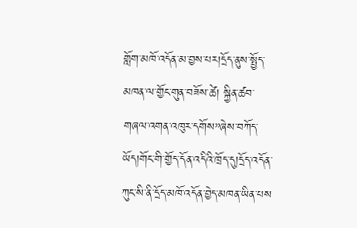གློག་མཁོ་འདོན་མ་བྱས་པར།དྲོད་ནུས་སྤྱོད་མཁན་ལ་གྱོང་གུན་བཟོས་ཚེ། སྐྱིན་ཚབ་གཞལ་འགན་འཁུར་དགོས”ཞེས་བཀོད་ཡོད།གོང་གི་གྱོད་དོན་འདིའི་ཁྲོད་དུ།དྲོད་འདོན་ཀུང་སི་ནི་དྲོད་མཁོ་འདོན་བྱེད་མཁན་ཡིན་པས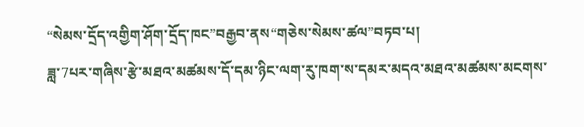“སེམས་དྲོད་འགྱིག་ཤོག་དྲོད་ཁང”བརྒྱབ་ནས“གཅེས་སེམས་ཚལ”བཏབ་པ།
ཟླ་7པར་གཞིས་རྩེ་མཐའ་མཚམས་དོ་དམ་ཉིང་ལག་རུ་ཁག་ས་དམར་མདའ་མཐའ་མཚམས་མངགས་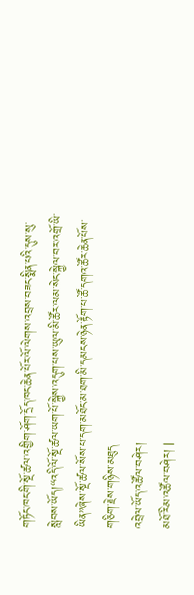གཏོང་ཁང་གི་སྔོ་ཚལ་འགྱིག་ཤོག་དྲོད་ཁང་ཆེན་པོར་ལོ་ལེགས་འབྲས་བཟང་སྨིན་པའི་དུས་སུ་སླེབས་ཡོད།“འདི་ལོ་སྔོ་ཚལ་ཡག་པོ་སྐྱེས་འདུག་པས་ཡུལ་མི་ཚོར་ལམ་སེང་སྐྱེལ་བར་འགྲོ་ཡི་ཡིན”ཞེས་སྔོ་ཚལ་སོས་པ་དག་མཐོང་མ་ཐག་མི་དམངས་ཉེན་རྟོག་པ་ཚོ་དགའ་ཚོར་ཆེན་པོས་གཅིག་རྗེས་གཉིས་མཐུད
འབྲེལ་ཡོད་འཚོལ་བཤེར།
མཐོ་རིམ་འཚོལ་བཤེར། |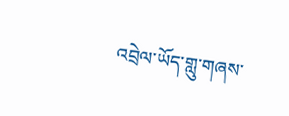འབྲེལ་ཡོད་གླུ་གཞས་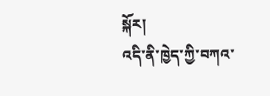སྐོར།
འདི་ནི་ཁྱེད་ཀྱི་བཀའ་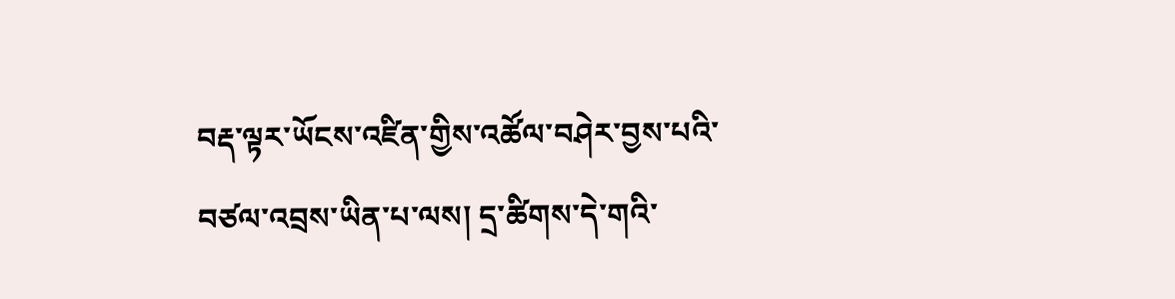བརྡ་ལྟར་ཡོངས་འཛིན་གྱིས་འཚོལ་བཤེར་བྱས་པའི་བཙལ་འབྲས་ཡིན་པ་ལས། དྲ་ཚིགས་དེ་གའི་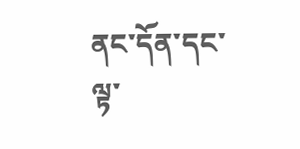ནང་དོན་དང་ལྟ་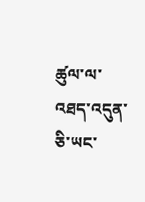ཚུལ་ལ་འཐད་འདུན་ཅི་ཡང་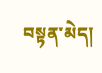བསྟན་མེད།